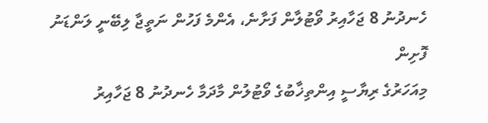ހެނދުނު 8 ޖަހާއިރު ވޯޓުލާން ފަށާނެ، އެންމެ ފަހުން ނަތީޖާ ލިބޭނީ ލަންޑަނު ފޮށިން
މިއަހަރުގެ ރިޔާސީ އިންތިޚާބުގެ ވޯޓުލުން މާދަމާ ހެނދުނު 8 ޖަހާއިރު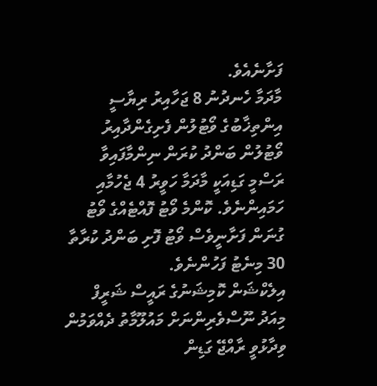ފަށާނެއެވެ.
މާދަމާ ހެނދުނު 8 ޖަހާއިރު ރިޔާސީ އިންތިޚާބުގެ ވޯޓުލުން ފެށިގެންދާއިރު ވޯޓުލުން ބަންދު ކުރަން ނިންމާފައިވާ ރަސްމީ ގަޑިއަކީ މާދަމާ ހަވީރު 4 ޖެހުމާއި ހަމައިންނެވެ. ކޮންމެ ވޯޓު ފޮއްޓެއްގެ ވޯޓު ގުނަން ފަށާނީވެސް ވޯޓު ފޮށި ބަންދު ކުރާތާ 30 މިނެޓު ފަހުންނެވެ.
އިލެކްޝަން ކޮމިޝަނުގެ ރައީސް ޝަރީފް މިއަދު ނޫސްވެރިންނަށް މައުލޫމާތު ދެއްވަމުން ވިދާޅުވީ ރާއްޖޭ ގަޑިން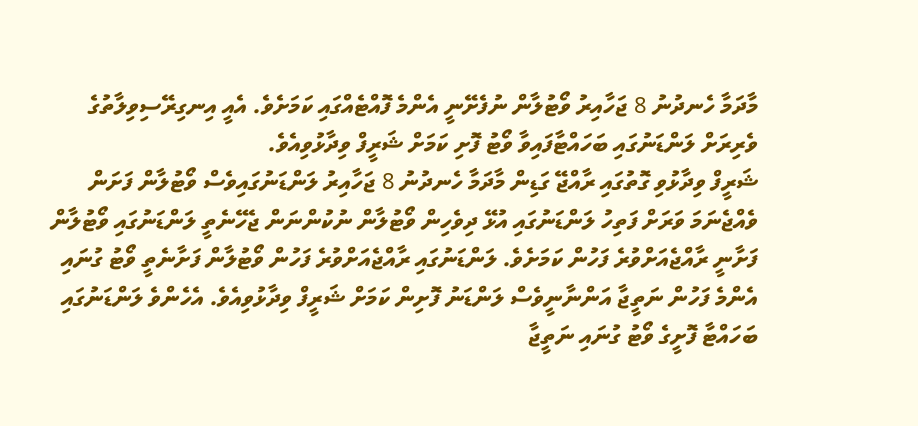މާދަމާ ހެނދުނު 8 ޖަހާއިރު ވޯޓުލާން ނުފެށޭނީ އެންމެ ފޮއްޓެއްގައި ކަމަށެވެ. އެއީ އިނގިރޭސިވިލާތުގެ ވެރިރަށް ލަންޑަނުގައި ބަހައްޓާފައިވާ ވޯޓު ފޮށި ކަމަށް ޝަރީފް ވިދާޅުވިއެވެ.
ޝަރީފް ވިދާޅުވި ގޮތުގައި ރާއްޖޭ ގަޑިން މާދަމާ ހެނދުނު 8 ޖަހާއިރު ލަންޑަނުގައިވެސް ވޯޓުލާން ފަށަން ވެއްޖެނަމަ ވަރަށް ފަތިހު ލަންޑަނުގައި އުޅޭ ދިވެހިން ވޯޓުލާން ނުކުންނަން ޖެހޭނެތީ ލަންޑަނުގައި ވޯޓުލާން ފަށާނީ ރާއްޖެއަށްވުރެ ފަހުން ކަމަށެވެ. ލަންޑަނުގައި ރާއްޖެއަށްވުރެ ފަހުން ވޯޓުލާން ފަށާނެތީ ވޯޓު ގުނައި އެންމެ ފަހުން ނަތީޖާ އަންނާނީވެސް ލަންޑަނު ފޮށިން ކަމަށް ޝަރީފް ވިދާޅުވިއެވެ. އެހެންވެ ލަންޑަނުގައި ބަހައްޓާ ފޮށީގެ ވޯޓު ގުނައި ނަތީޖާ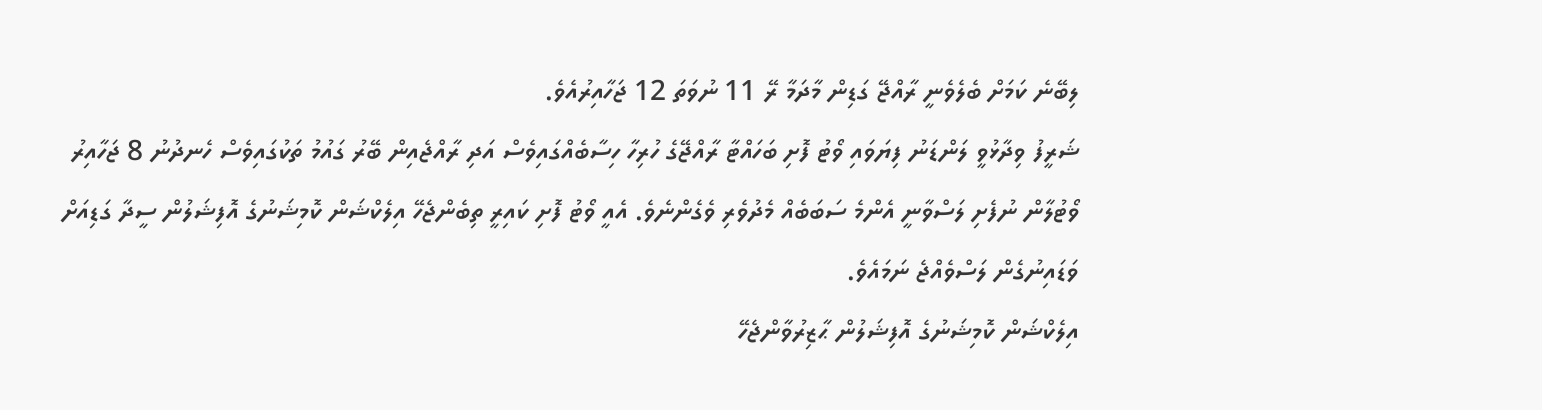ލިބޭނެ ކަމަށް ބެލެވެނީ ރާއްޖޭ ގަޑިން މާދަމާ ރޭ 11 ނުވަތަ 12 ޖަހާއިރުއެވެ.
ޝަރީފު ވިދާޅުވީ ލަންޑަނު ފިޔަވައި ވޯޓު ފޮށި ބަހައްޓާ ރާއްޖޭގެ ހުރިހާ ހިސާބެއްގައިވެސް އަދި ރާއްޖެއިން ބޭރު ގައުމު ތަކުގައިވެސް ހެނދުނު 8 ޖަހާއިރު ވޯޓުލާން ނުފެށި ލަސްވާނީ އެންމެ ސަބަބެއް މެދުވެރި ވެގެންނެވެ. އެއީ ވޯޓު ފޮށި ކައިރީ ތިބެންޖެހޭ އިލެކްޝަން ކޮމިޝަނުގެ އޮފިޝަލުން ސީދާ ގަޑިއަށް ވަޑައިނުގެން ލަސްވެއްޖެ ނަމައެވެ.
އިލެކްޝަން ކޮމިޝަނުގެ އޮފިޝަލުން ޙާޒިރުވާންޖެހޭ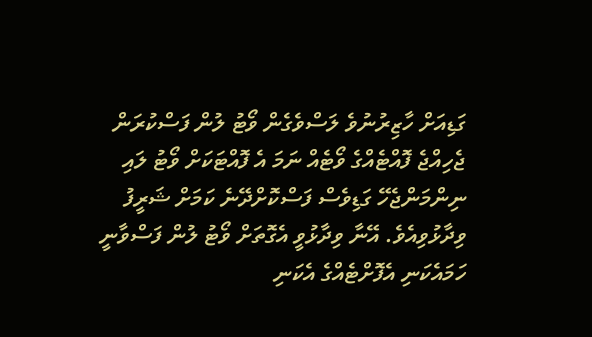ގަޑިއަށް ހާޒިރުނުވެ ލަސްވެގެން ވޯޓު ލުން ފަސްކުރަން ޖެހިއްޖެ ފޮއްޓެއްގެ ވޯޓެއް ނަމަ އެ ފޮއްޓަކަށް ވޯޓު ލައި ނިންމަންޖެހޭ ގަޑިވެސް ފަސްކޮށްދޭނެ ކަމަށް ޝަރީފު ވިދާޅުވިއެވެ. އޭނާ ވިދާޅުވީ އެގޮތަށް ވޯޓު ލުން ފަސްވާނީ ހަމައެކަނި އެފޮށްޓެއްގެ އެކަނި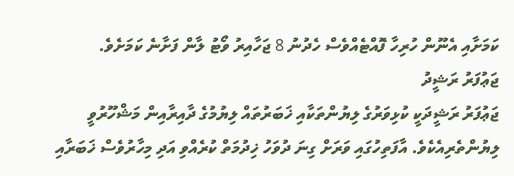ކަމަށާއި އެނޫން ހުރިހާ ފޮއްޓެއްވެސް ހެދުނު 8 ޖަހާއިރު ވޯޓު ލާން ފަށާނެ ކަމަށެވެ.
ޖަޢުފަރު ރަޝީދު
ޖަޢުފަރު ރަޝީދަކީ ކުޅިވަރުގެ ލިޔުންތަކާއި ޚަބަރުތައް ލިޔުމުގެ ދާއިރާއިން މަޝްހޫރުވީ ލިޔުންތެރިއެކެވެ. އާފަތިހުގައި ވަރަށް ގިނަ ދުވަހު ޚިދުމަތް ކުރެއްވި އަދި މިހާރުވެސް ޚަބަރާއި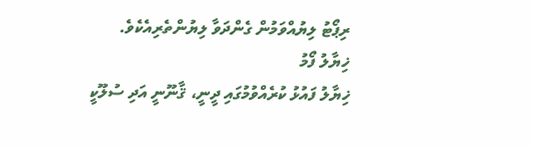ރިޕޯޓު ލިޔުއްވަމުން ގެންދަވާ ލިޔުންތެރިއެކެވެ.
ޚިޔާލު ފޯމު
ޚިޔާލު ފައުޅު ކުރެއްވުމުގައި ދީނީ، ޤާނޫނީ އަދި ސުލޫކީ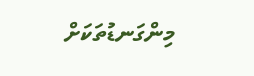މިންގަނޑުތަކަށް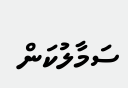ސަމާލުކަން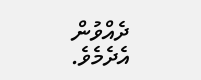ދެއްވުން އެދެމެވެ.